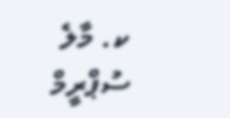ކ. މާލެ
ސުޕްރީމް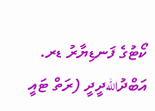ކޯޓުގެ ފަނޑިޔާރު ޑރ. އަބްދުاللهދީދީ (ރަތް ޓައީ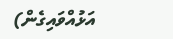އަޅުއްވައިގެން)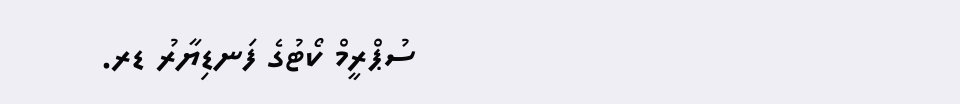ސުޕްރީމް ކޯޓުގެ ފަނޑިޔާރު ޑރ.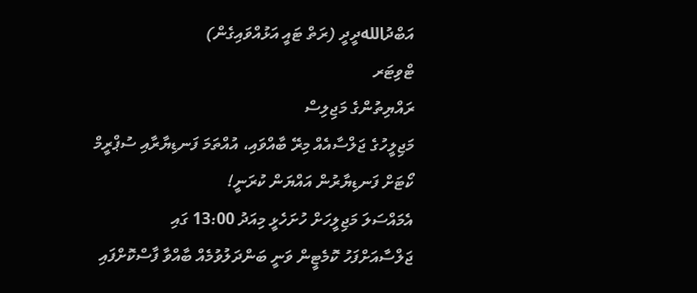އަބްދުاللهދީދީ (ރަތް ޓައީ އަޅުއްވައިގެން)
ޓްވިޓަރ
ރައްޔިތުންގެ މަޖިލިސް
މަޖިލީހުގެ ޖަލްސާއެއް މިރޭ ބާއްވައި، އުއްތަމަ ފަނޑިޔާރާއި ސުޕްރީމް ކޯޓަށް ފަނޑިޔާރުން އައްޔަން ކުރަނީ!
އެމައްސަލަ މަޖިލީހަށް ހުށަހެޅީ މިއަދު 13:00 ގައި
ޖަލްސާއަށްފަހު ކޮމެޓީން ވަނީ ބަންދަލުވުމެއް ބާއްވާ ފާސްކޮށްފައި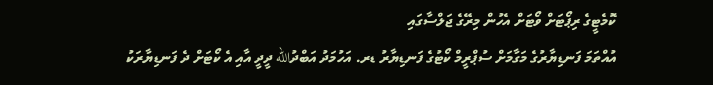ކޮމެޓީގެ ރިޕޯޓަށް ވޯޓަށް އެހުން މިރޭގެ ޖަލްސާގައި
އުއްތަމަ ފަނޑިޔާރުގެ މަގާމަށް ސުޕްރީމް ކޯޓުގެ ފަނޑިޔާރު ޑރ. އަހުމަދު އަބްދުالله ދީދީ އާއި އެ ކޯޓަށް ދެ ފަނޑިޔާރަކު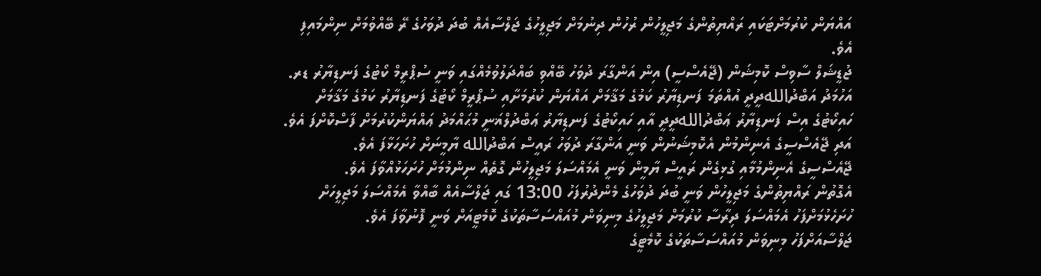އައްޔަން ކުރުމަށްޓަކައި ރައްޔިތުންގެ މަޖިލީހުން ރުހުން ދިނުމަށް މަޖިލީހުގެ ޖަލްސާއެއް ބުދަ ދުވަހުގެ ރޭ ބޭއްވުމަށް ނިންމައިފި އެވެ.
ޖުޑީޝަލް ސާވިސް ކޮމިޝަން (ޖޭއެސްސީ) އިން އަންގާރަ ދުވަހު ބޭއްވި ބައްދަލުވުމެއްގައި ވަނީ ސުޕްރީމް ކޯޓުގެ ފަނޑިޔާރު ޑރ. އަހުމަދު އަބްދުاللهދީދީ އުއްތަމަ ފަނޑިޔާރު ކަމުގެ މަޤާމަށް އައްޔަން ކުރުމަށާއި ސުޕްރީމް ކޯޓުގެ ފަނޑިޔާރު ކަމުގެ މަޤާމަށް ހައިކޯޓުގެ އިސް ފަނޑިޔާރު ޢަބްދުاللهދީދީ އާއި ހައިކޯޓުގެ ފަނޑިޔާރު ޢަބްދުލްޣަނީ މުޙައްމަދު ޢައްޔަންކުރުމަށް ފާސްކޮށްފަ އެވެ. އަދި ޖޭއެސްސީގެ އެނިންމުން އެކޮމިޝަނުން ވަނީ އަންގާރަ ދުވަހު ރައީސް އަބްދުالله ޔާމީނަށް ހުށަހަޅާފަ އެވެ.
ޖޭއެސްސީގެ އެނިންމުމާއި ގުޅިގެން ރައީސް ޔާމީން ވަނީ އެމައްސަލަ މަޖިލީހުން ގޮތެއް ނިންމުމަށް ހުށަހަޅުއްވާފަ އެވެ.
އެގޮތުން ރައްޔިތުންގެ މަޖިލީހުން ވަނީ ބުދަ ދުވަހުގެ މެންދުރުފަހު 13:00 ގައި ޖަލްސާއެއް ބާއްވާ އެމައްސަލަ މަޖިލީހަށް ހުށަހެޅުމަށްފަހު އެމައްސަލަ ދިރާސާ ކުރުމަށް މަޖިލީހުގެ މިނިވަން މުއައްސަސާތަކުގެ ކޮމެޓީއަށް ވަނީ ފޮނުވާފަ އެވެ.
ޖަލްސާއަށްފަހު މިނިވަން މުއައްސަސާތަކުގެ ކޮމެޓީގެ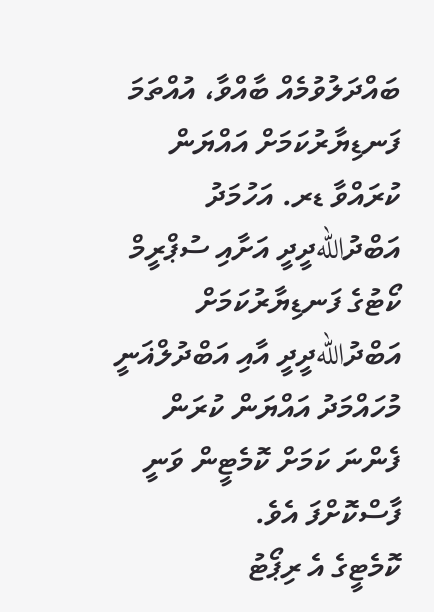ބައްދަލުވުމެއް ބާއްވާ، އުއްތަމަ ފަނޑިޔާރުކަމަށް އައްޔަން ކުރައްވާ ޑރ. އަހުމަދު އަބްދުاللهދީދީ އަށާއި ސުޕްރީމް ކޯޓުގެ ފަނޑިޔާރުކަމަށް އަބްދުاللهދީދީ އާއި އަބްދުލްޣަނީ މުހައްމަދު އައްޔަން ކުރަން ފެންނަ ކަމަށް ކޮމެޓީން ވަނީ ފާސްކޮށްފަ އެވެ.
ކޮމެޓީގެ އެ ރިޕޯޓު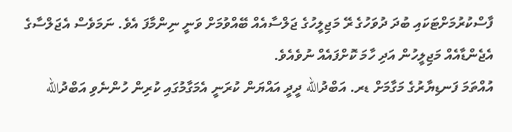ފާސްކުރުމަށްޓަކައި ބުދަ ދުވަހުގެ ރޭ މަޖިލީހުގެ ޖަލްސާއެއް ބޭއްވުމަށް ވަނީ ނިންމާފަ އެވެ. ނަމަވެސް އެޖަލްސާގެ އެޖެންޑާއެއް މަޖިލީހުން އަދި ހާމަ ކޮށްފައެއް ނުވެއެވެ.
އުއްތަމަ ފަނޑިޔާރުގެ މަގާމަށް ޑރ. އަބްދުالله ދީދީ އައްޔަން ކުރަނީ އެމަގާމުގައި ކުރިން ހުންނެވި އަބްދުالله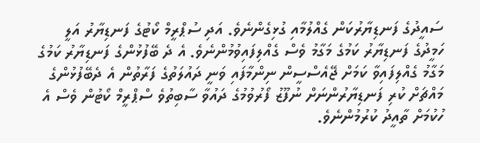ސައީދުގެ ފަނޑިޔާރުކަން ގެއްލުމާއި ގުޅިގެންނެވެ. އަދި ސުޕްރީމް ކޯޓުގެ ފަނޑިޔާރު އަލީ ހަމީދުގެ ފަނޑިޔާރު ކަމުގެ މަގާމު ވެސް ގެއްލިފައިވުމުންނެވެ. އެ ދެ ބޭފުޅުންގެ ފަނޑިޔާރު ކަމުގެ މަގާމު ގެއްލިފައިވާ ކަމަށް ޖޭއެސްސީން ނިންމާފައި ވަނީ ދައުލަތުގެ ފަރާތުން އެ ދެބޭފުޅުންގެ މައްޗަށް ކުރި ފަނޑިޔާރުންނަށް ނުފޫޒު ފޯރުވުމުގެ ދައުވާ ސާބިތުވެ ސްޕްރީމް ކޯޓުން ވެސް އެ ހުކުމަށް ތާއީދު ކުރުމުންނެވެ.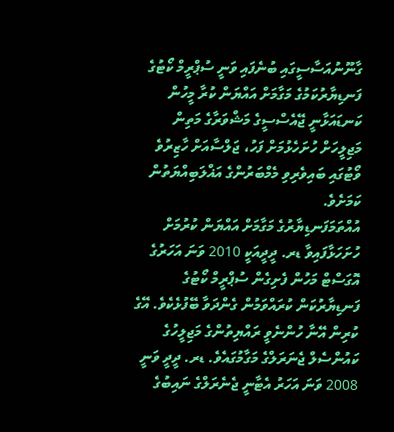ގާނޫނުއަސާސީގައި ބުނެފައި ވަނީ ސުޕްރީމް ކޯޓުގެ ފަނޑިޔާރުކަމުގެ މަގާމަށް އައްޔަން ކުރާ މީހުން ކަނޑައަޅާނީ ޖޭއެސްސީގެ މަޝްވަރާގެ މަތިން މަޖިލީހަށް ހުށަހެޅުމަށް ފަހު، ޖަލްސާއަށް ހާޒިރުވެ ވޯޓުގައި ބައިވެރިވި މެމްބަރުންގެ އަޣްލަބިއްޔަތުން ކަމަށެވެ.
އުއްތަމަފަނޑިޔާރުގެ މަގާމަށް އައްޔަން ކުރުމަށް ހުށަހަޅާފައިވާ ޑރ. ދީދީއަކީ 2010 ވަނަ އަހަރުގެ އޮގަސްޓް މަހުން ފެށިގެން ސުޕްރީމް ކޯޓުގެ ފަނޑިޔާރުކަން ކުރައްވަމުން ގެންދަވާ ބޭފުޅެކެވެ. އޭގެ ކުރިން އޭނާ ހުންނެވީ ރައްޔިތުންގެ މަޖިލީހުގެ ކައުންސެލް ޖެނަރަލްގެ މަގާމުގައެވެ. ޑރ. ދީދީ ވަނީ 2008 ވަނަ އަހަރު އެޓާނީ ޖެނެރަލްގެ ނައިބުގެ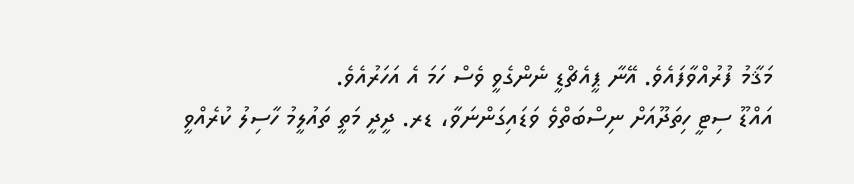މަޤާމު ފުރުއްވާފައެވެ. އޭނާ ޕީއެޗްޑީ ނެންގެވީ ވެސް ހަމަ އެ އަހަރުއެވެ.
އައްޑޫ ސިޓީ ހިތަދޫއަށް ނިސްބަތްވެ ވަޑައިގަންނަވާ، ޑރ. ދީދީ މަތީ ތައުލީމު ހާސިލު ކުރެއްވީ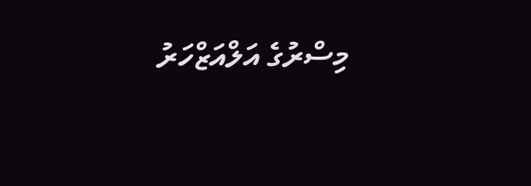މިސްރުގެ އަލްއަޒްހަރު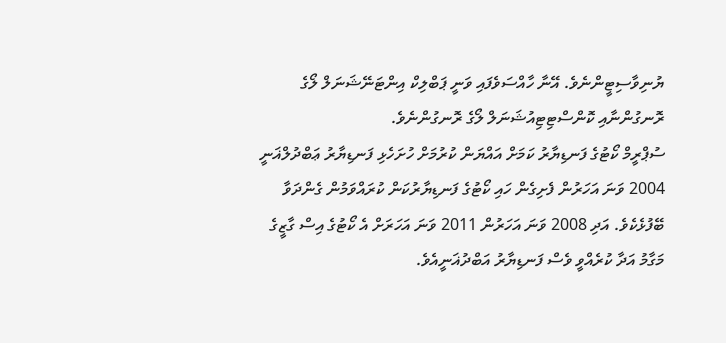ޔުނިވާސިޓީންނެވެ. އޭނާ ހާއްސަވެފައި ވަނީ ޕަބްލިކް އިންޓަނޭޝަނަލް ލޯގެ ރޮނގުންނާއި ކޮންސްޓިޓިއުޝަނަލް ލޯގެ ރޮނގުންނެވެ.
ސުޕްރީމް ކޯޓުގެ ފަނޑިޔާރު ކަމަށް އައްޔަން ކުރުމަށް ހުށަހެޅި ފަނޑިޔާރު ޢަބްދުލްޣަނީ 2004 ވަނަ އަހަރުން ފެށިގެން ހައި ކޯޓުގެ ފަނޑިޔާރުކަން ކުރައްވަމުން ގެންދަވާ ބޭފުޅެކެވެ. އަދި 2008 ވަނަ އަހަރުން 2011 ވަނަ އަހަރަށް އެ ކޯޓުގެ އިސް ގާޒީގެ މަގާމު އަދާ ކުރެއްވީ ވެސް ފަނޑިޔާރު އަބްދުޣަނީއެވެ.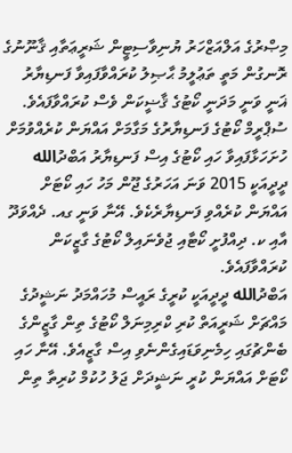މިޞްރުގެ އަލްއަޒްހަރު ޔުނިވާސިޓީން ޝަރީޢަތާއި ޤާނޫނުގެ ރޮނގުން މަތީ ތަޢުލީމު ޙާޞިލު ކުރައްވާފައިވާ ފަނޑިޔާރު ޣަނީ ވަނީ މަދަނީ ކޯޓުގެ ޤާޟީކަން ވެސް ކުރައްވާފައެވެ.
ސުޕްރީމް ކޯޓުގެ ފަނޑިޔާރުގެ މަގާމަށް އައްޔަން ކުރެއްވުމަށް ހުށަހަޅާފައިވާ ހައި ކޯޓުގެ އިސް ފަނޑިޔާރު އަބްދުالله ދީދީއަކީ 2015 ވަނަ އަހަރުގެ ޖޫން މަހު ހައި ކޯޓަށް އައްޔަން ކުރެއްވި ފަނޑިޔާރެކެވެ. އޭނާ ވަނީ ގއ. ދެއްވަދޫ އާއި ކ. ދިއްފުށީ ކޯޓާއި ޖުވެނައިލް ކޯޓުގެ ގާޒީކަން ކުރައްވާފައެވެ.
އަބްދުالله ދީދީއަކީ ކުރީގެ ރައީސް މުހައްމަދު ނަޝީދުގެ މައްޗަށް ޝަރީއަތް ކުރި ކްރިމިނަލް ކޯޓުގެ ތިން ގާޒީންގެ ބެންޗުގައި ހިމެނިވަޑައިގެންނެވި އިސް ގާޒީއެވެ. އޭނާ ހައި ކޯޓަށް އައްޔަން ކުރީ ނަޝީދަށް ޖަލު ހުކުމް ކުރިތާ ތިން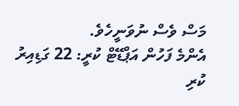މަސް ވެސް ނުވަނީހެވެ.
އެންމެ ފަހުން އަޕްޑޭޓް ކުރީ: 22 ގަޑިއިރު ކުރި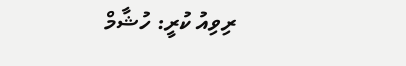ރިވިއު ކުރީ: ހުޝާމް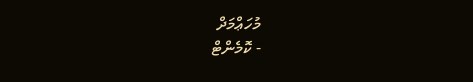މުހަޢްމަދް
- ކޮމެންޓް